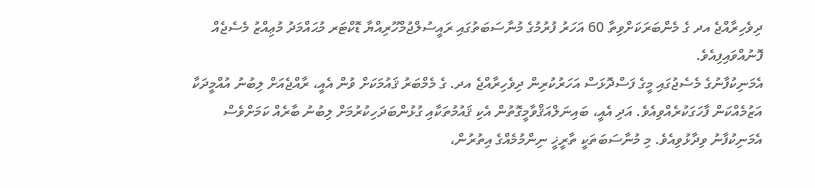ދިވެހިރާއްޖެ އދ ގެ މެންބަރަކަށްވިތާ 60 އަހަރު ފުރުމުގެ މުނާސަބަތުގައި ރައީސުލްޖުމްހޫރިއްޔާ ޑޮކްޓަރ މުޙައްމަދު މުޢިއްޒު މެސެޖެއް ފޮނުއްވައިފިއެވެ.
އެމަނިކުފާނުގެ މެސެޖުގައި މީގެ ފަސްދޮޅަސް އަހަރުކުރިން ދިވެހިރާއްޖެ އދ. ގެ މެމްބަރު ޤައުމަކަށް ވުން އެއީ، ރާއްޖެއަށް ލިބުނު އުއްމީދަކާ އަޒުމެއްކަން ފާހަގަކުރެއްވިއެވެ. އަދި އެއީ، ބައިނަލްއަޤްވާމީގޮތުން އެކި ޤައުމުތަކާއި ގުޅުންބަދަހިކުރުމަށް ލިބުނު ބާރެއް ކަމަށްވެސް އެމަނިކުފާނު ވިދާޅުވިއެވެ. މި މުނާސަބަތަކީ ތާރީޚީ ނިންމުމެއްގެ އިތުރުން،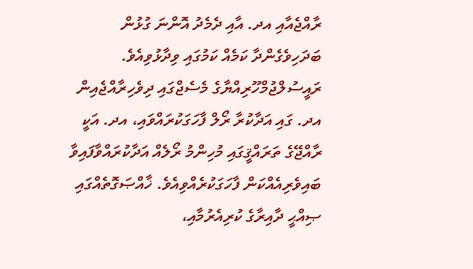ރާއްޖެއާއި އދ. އާއި ދެމެދު އޮންނަ ގުޅުން ބަދަހިވެގެންދާ ކަމެއް ކަމުގައި ވިދާޅުވިއެވެ.
ރައީސުލްޖުމްހޫރިއްޔާގެ މެސެޖްގައި ދިވެހިރާއްޖެއިން އދ. ގައި އަދާކުރާ ރޯލް ފާހަގަކުރައްވައި، އދ. އަކީ ރާއްޖޭގެ ތަރައްޤީގައި މުހިންމު ރޯލެއް އަދާކުރައްވާފައިވާ ބައިވެރިއެއްކަން ފާހަގަކުރެއްވިއެވެ. ޚާއްޞަގޮތެއްގައި ޞިއްޙީ ދާއިރާގެ ކުރިއެރުމާއި،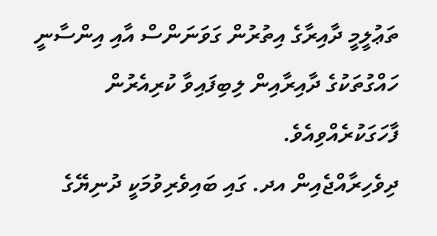ތަޢުލީމީ ދާއިރާގެ އިތުރުން ގަވަނަންސް އާއި އިންސާނީ ހައްގުތަކުގެ ދާއިރާއިން ލިބިފައިވާ ކުރިއެރުން ފާހަގަކުރެއްވިއެވެ.
ދިވެހިރާއްޖެއިން އދ. ގައި ބައިވެރިވުމަކީ ދުނިޔޭގެ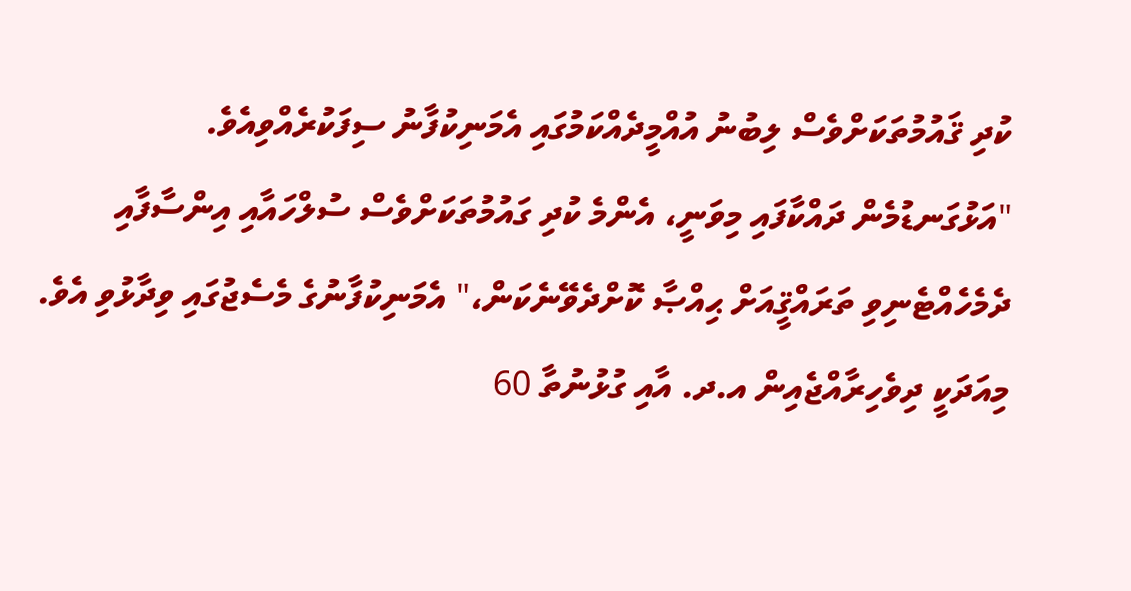ކުދި ޤައުމުތަކަށްވެސް ލިބުނު އުއްމީދެއްކަމުގައި އެމަނިކުފާނު ސިފަކުރެއްވިއެވެ.
"އަޅުގަނޑުމެން ދައްކާފައި މިވަނީ، އެންމެ ކުދި ގައުމުތަކަށްވެސް ސުލްހައާއި އިންސާފާއި ދެމެހެއްޓެނިވި ތަރައްޤީއަށް ޙިއްޞާ ކޮށްދެވޭނެކަން،" އެމަނިކުފާނުގެ މެސެޖުގައި ވިދާޅުވި އެވެ.
މިއަދަކީ ދިވެހިރާއްޖެއިން އ.ދ. އާއި ގުޅުނުތާ 60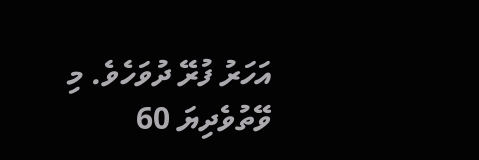އަހަރު ފުރޭ ދުވަހެވެ. މި ވޭތުވެދިޔަ 60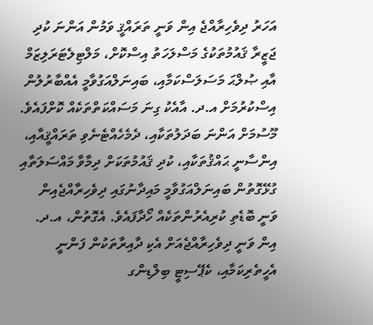އަހަރު ދިވެހިރާއްޖެ އިން ވަނީ ތަރައްޤީ ވަމުން އަންނަ ކުދި ޖަޒީރާ ޤައުމުތަކުގެ މަސްލަހަތު އިސްކޮށް، މަލްޓިލެޓަރަލިޒަމް އާއި ޞުލްޙަ މަސަލަސްކަމާއި، ބައިނަލްއަގުވާމީ އެއްބާރުލުން އިސްކުރުމަށް އ.ދ. އާއެކު ގިނަ މަސައްކަތްތަކެއް ކޮށްފައެވެ.
މޫސުމަށް އަންނަ ބަދަލުތަކާއި، ދެމެހެއްޓެނެވި ތަރައްޤީއާއި، އިންސާނީ ޙައްޤުތަކާއި، ކުދި ޤައުމުތަކަށް ދިމާވާ މައްސަލަތާއި ގުޅޭގޮތުން ބައިނަލްއަގުވާމީ މައިދާނުގައި ދިވެހިރާއްޖެއިން ވަނީ ބޮޑެތި ކުރިއެރުންތަކެއް ހޯދާފައެވެ. އެގޮތުން، އ.ދ. އިން ވަނީ ދިވެހިރާއްޖެއަށް އެކި ދާއިރާތަކުން ފަންނީ އެހީތެރިކަމާއި، ކެޕޭސިޓީ ބިލްޑިންގ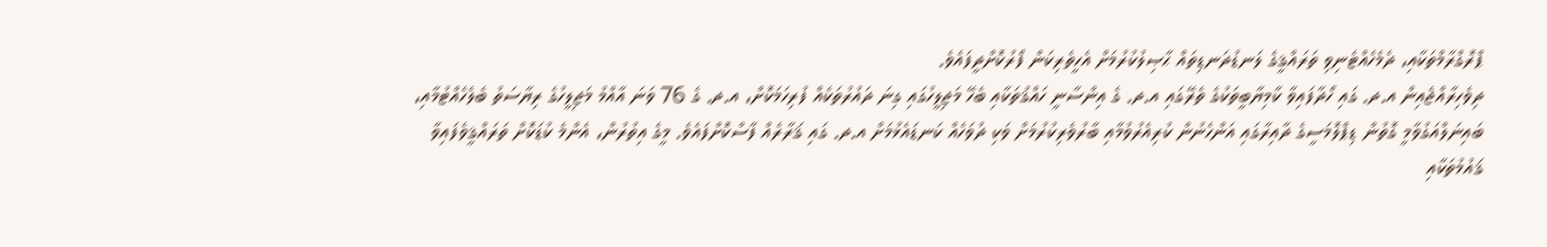ޕްރޮގްރާމްތަކާއި، ދެމެހެއްޓެނިވި ތަރައްޤީގެ ލަނޑުދަނޑިތައް ޙާޞިލުކުރުމަށް އެހީތެރިކަން ފޯރުކޮށްދީފައެވެ.
ދިވެހިރާއްޖެއިން އ.ދ. ގައި ހޯދާފައިވާ ކާމިޔާބީތަކުގެ ތެރޭގައި އ.ދ. ގެ އިންސާނީ ހައްޤުތަކާއި ބެހޭ މަޖިލީހުގައި ގިނަ ދައުރުތަކެއް ފުރިހަމަކޮށް، އ.ދ. ގެ 76 ވަނަ އާއްމު މަޖިލީހުގެ ރިޔާސަތު ބެލެހެއްޓުމާއި، ބައިނަލްއަގުވާމީ ގޮތުން ޑިޕްލޮމަސީގެ ދާއިރާގައި އަންހެނުން ކުރިއެރުވުމާއި ބާރުވެރިކުރުމަށް ވަކި ދުވަހެއް ކަނޑައެޅުމަށް އ.ދ. ގައި ޤަރާރެއް ފާސްކޮށްފައެވެ. މީގެ އިތުރުން، އެންމެ ކުޑަކޮށް ތަރައްޤީވެފައިވާ ޤައުމުތަކާއި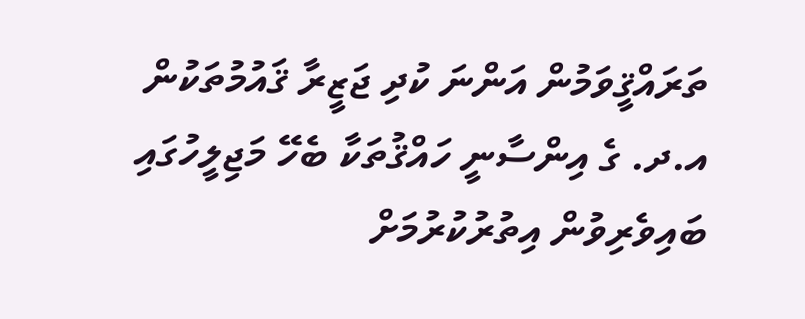ތަރައްޤީވަމުން އަންނަ ކުދި ޖަޒީރާ ޤައުމުތަކުން އ.ދ. ގެ އިންސާނީ ހައްޤުތަކާ ބެހޭ މަޖިލީހުގައި ބައިވެރިވުން އިތުރުކުރުމަށް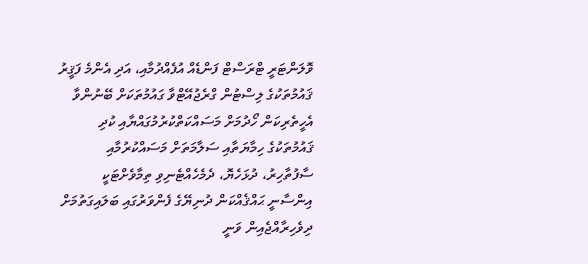ވޮލަންޓަރީ ޓްރަސްޓް ފަންޑެއް އުފެއްދުމާއި، އަދި އެންމެ ފަޤީރު ޤައުމުތަކުގެ ލިސްޓުން ގްރެޖުއޭޓްވާ ގައުމުތަކަށް ބޭނުންވާ އެހީތެރިކަން ހޯދުމަށް މަސައްކަތްކުރުމުގައްޔާއި ކުދި ޤައުމުތަކުގެ ހިމާޔަތާއި ސަލާމަތަށް މަސައްކުރުމާއި ސާފުތާހިރު، ދުޅަހެޔޮ، ދެމެހެއްޓެނިވި ތިމާވެށްޓަކީ އިންސާނީ ޙައްޤެއްކަން ދުނިޔޭގެ ފެންވަރުގައި ބަލައިގަތުމަށް ދިވެހިރާއްޖެއިން ވަނީ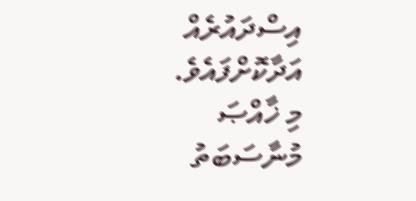އިސްދައުރެއް އަދާކޮށްފައެވެ.
މި ޚާއްޞަ މުނާސަބަތު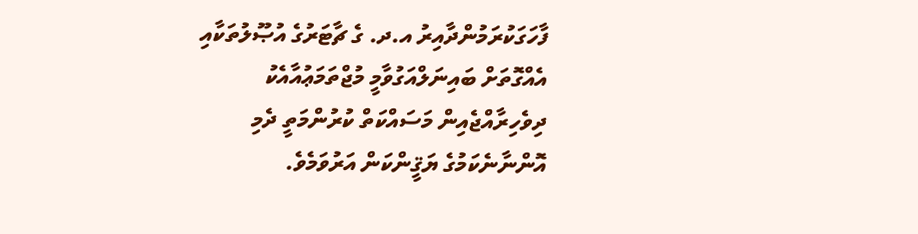ފާހަގަކުރަމުންދާއިރު އ.ދ. ގެ ޗާޓަރުގެ އުޞޫލުތަކާއި އެއްގޮތަށް ބައިނަލްއަގުވާމީ މުޖްތަމަޢުއާއެކު ދިވެހިރާއްޖެއިން މަސައްކަތް ކުރުންމަތީ ދެމި އޮންނާނެކަމުގެ ޔަޤީންކަން އަރުވަމެވެ.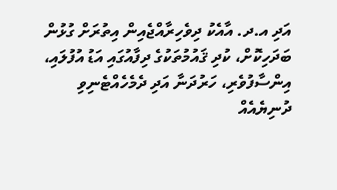އަދި އ.ދ. އާއެކު ދިވެހިރާއްޖެއިން އިތުރަށް ގުޅުން ބަދަހިކޮށް، ކުދި ޤައުމުތަކުގެ ދިފާއުގައި އަޑު އުފުލައި، އިންސާފުވެރި، ހަރުދަނާ އަދި ދެމެހެއްޓެނިވި ދުނިޔެއެއް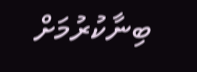ބިނާކުރުމަށް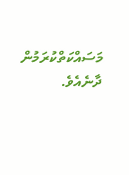މަސައްކަތްކުރަމުން ދާނެއެވެ.